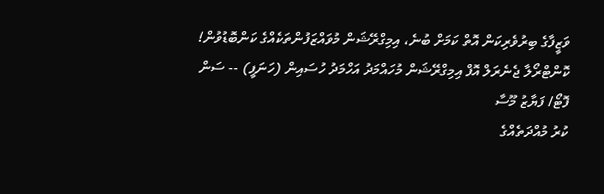ވަޒީފާގެ ބިރުވެރިކަން އޮތް ކަމަށް ބުނެ، އިމިގްރޭޝަން މުވައްޒަފުންތަކެއްގެ ކަންބޮޑުވުން!
ކޮންޓްރޯލާ ޖެނެރަލް އޮފް އިމިގްރޭޝަން މުހައްމަދު އަހްމަދު ހުސައިން (ހަނަފީ) -- ސަން ފޮޓޯ/ ފަޔާޒު މޫސާ
ކުރު މުއްދަތެއްގެ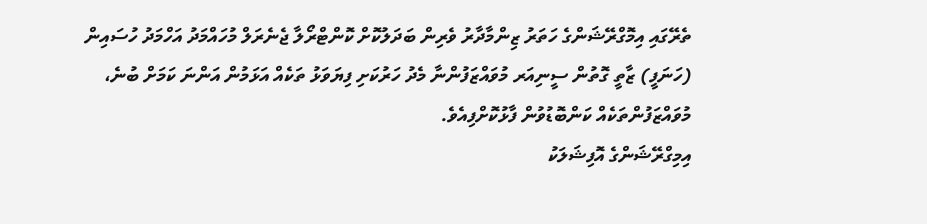ތެރޭގައި އިމޮގްރޭޝަންގެ ހަތަރު ޒިންމާދާރު ވެރިން ބަދަލުކޮށް ކޮންޓްރޯލާ ޖެނެރަލް މުހައްމަދު އަހްމަދު ހުސައިން (ހަނަފީ) ޒާތީ ގޮތުން ސީނިއަރ މުވައްޒަފުންނާ މެދު ހަރުކަށި ފިޔަވަޅު ތަކެއް އަޅަމުން އަންނަ ކަމަށް ބުނެ، މުވައްޒަފުންތަކެއް ކަންބޮޑުވުން ފާޅުކޮށްފިއެވެ.
އިމިގްރޭޝަންގެ އޮފިޝަލަކު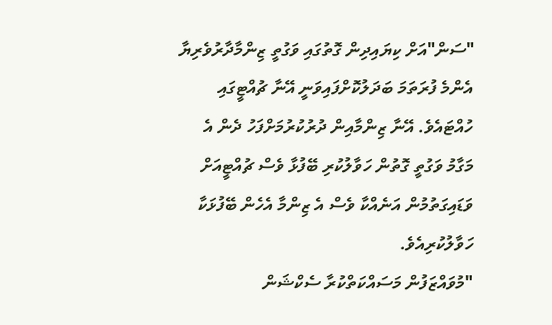"ސަން"އަށް ކިޔައިދިން ގޮތުގައި ވަގުތީ ޒިންމާދާރުވެރިޔާ އެންމެ ފުރަތަމަ ބަދަލުކޮށްފައިވަނީ އޭނާ ޗުއްޓީގައި ހުއްޓައެވެ. އޭނާ ޒިންމާއިން ދުރުކުރުމަށްފަހު ދެން އެ މަގާމު ވަގުތީ ގޮތުން ހަވާލުކުރި ބޭފުޅާ ވެސް ޗުއްޓީއަށް ވަޑައިގަތުމުން އަނެއްކާ ވެސް އެ ޒިންމާ އެހެން ބޭފުޅަކާ ހަވާލުކުރިއެވެ.
"މުވައްޒަފުން މަސައްކަތްކުރާ ސެކްޝަން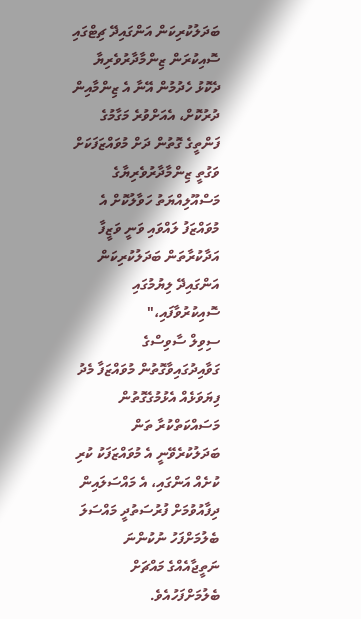ބަދަލުކުރިކަން އަންގައިދޭ ޗިޓްގައި ސޮއިކުރަން ޒިންމާދާރުވެރިޔާ ދެކޮޅު ހެދުމުން އޭނާ އެ ޒިންމާއިން ދުރުކޮށް، އެއަށްވުރެ މަގާމުގެ ފަންތީގެ ގޮތުން ދަށް މުވައްޒަފަކަށް ވަގުތީ ޒިންމާދާރުވެރިޔާގެ މަސްއޫލިއްޔަތު ހަވާލުކޮށް އެ މުވައްޒަފު ލައްވައި ވަނީ ވަޒީފާ އަދާކުރާތަން ބަދަލުކުރިކަން އަންގައިދޭ ލިޔުމުގައި ސޮއިކުރުވާފައި،"
ސިވިލް ސާވިސްގެ ގަވާއިދުގައިވާގޮތުން މުވައްޒަފާ މެދު ފިޔަވަޅެއް އެޅުމުގެގޮތުން މަސައްކަތްކުރާ ތަން ބަދަލުކުރެވޭނީ އެ މުވައްޒަފަކު ކުރި ކުށެއް އަންގައި، އެ މައްސަލައިން ދިފާއުވުމަށް ފުރުސަތުދީ މައްސަލަ ބެލުމަށްފަހު ނުކުންނަ ނަތީޖާއެއްގެ މައްޗަށް ބެލުމަށްފަހުއެވެ.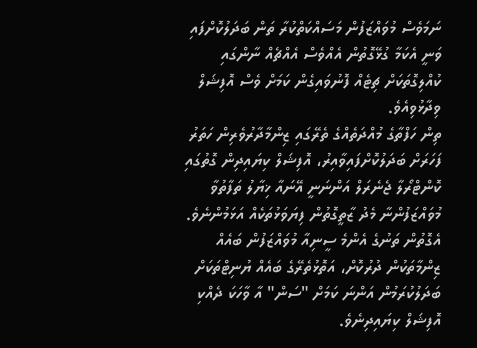ނަމަވެސް މުވައްޒަފުން މަސައްކަތްކުރާ ތަން ބަދަލުކޮށްފައި ވަނީ އެކަމާ ގުޅޭގޮތުން އެއްވެސް އެއްޗެއް ނާންގައި ކުއްލިގޮތަކަށް ޗިޓެއް ފޮނުވައިގެން ކަމަށް ވެސް އޮފިޝަލް ވިދާޅުވިއެވެ.
ތިން ހަފްތާގެ މުއްދަތެއްގެ ތެރޭގައި ޒިންމާދާރުވެރިން ހަތަރު ފަހަރަށް ބަދަލުކޮށްފައިވާއިރު، އޮފިޝަލް ކިޔައިދިން ގޮތުގައި ކޮންޓްރޯލާ ޖެނެރަލް އަންނަނީ އޭނައާ ޚިޔާލު ތަފާތުވާ މުވައްޒަފުންނާ މެދު ޒާތީގޮތުން ފިޔަވަޅުތަކެއް އަޅަމުންނެވެ.
އެގޮތުން ތަނުގެ އެންމެ ސީނިއާ މުވައްޒަފުން ބައެއް ޒިންމާތަކުން ދުރުކޮށް، އަތޮޅުތެރޭގެ ބައެއް ޔުނިޓްތަކަށް ބަދަލުކުރަމުން އަންނަ ކަމަށް "ސަން" އާ ވާހަކަ ދެއްކި އޮފިޝަލް ކިޔައިދިނެވެ.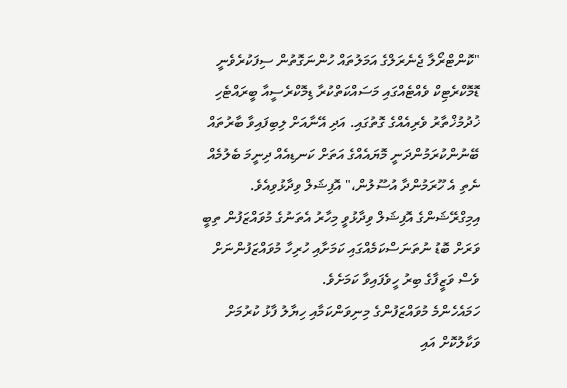"ކޮންޓްރޯލާ ޖެނެރަލްގެ އަމަލުތައް ހުންނަގޮތުން ސިފަކުރެވެނީ ޑޮމޮކްރެޓިކް ވެއްޓެއްގައި މަސައްކަތްކުރާ ޑިމޮކްރެސީއާ ބީރައްޓެހި ޚުދުމުޚްތާރު ވެރިއެއްގެ ގޮތުގައި. އަދި އޭނާއަށް ލިބިފައިވާ ބާރުތައް ބޭނުންކުރަމުންދަނީ މޮޔައެއްގެ އަތަށް ކަނޑިއެއް ދިނީމަ ބެލުމެއް ނެތި އެ ހޫރަމުންދާ އުސޫލުން،" އޮފިޝަލް ވިދާޅުވިއެވެ.
އިމިގްރޭޝަންގެ އޮފިޝަލް ވިދާޅުވީ މިހާރު އެތަނުގެ މުވައްޒަފުން ތިބީ ވަރަށް ބޮޑު ނުތަނަސްކަމެއްގައި ކަމަށާއި ހުރިހާ މުވައްޒަފުންނަށް ވެސް ވަޒީފާގެ ބިރު ހީވެފައިވާ ކަމަށެވެ.
ހަމައެހެންމެ މުވައްޒަފުންގެ މިނިވަންކަމާއި ހިޔާލު ފާޅު ކުރުމަށް ވަކާލުކޮށް އައި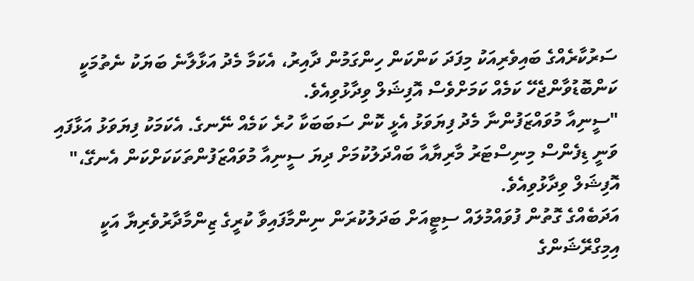ސަރުކާރެއްގެ ބައިވެރިއަކު މިފަދަ ކަންކަން ހިންގަމުން ދާއިރު، އެކަމާ މެދު އަޅާލާނެ ބަޔަކު ނެތުމަކީ ކަންބޮޑުވާންޖެހޭ ކަމެއް ކަމަށްވެސް އޮފިޝަލް ވިދާޅުވިއެވެ.
"ސީނިއާ މުވައްޒަފުންނާ މެދު ފިޔަވަޅު އެޅީ ކޮން ސަބަބަކާ ހުރެ ކަމެއް ނޭނގެ. އެކަމަކު ފިޔަވަޅު އަޅާފައި ވަނީ ޑިފެންސް މިނިސްޓަރު މާރިޔާއާ ބައްދަލުކުމަށް ދިޔަ ސީނިއާ މުވައްޒަފުންތަކަކަށްކަން އެނގޭ،" އޮފިޝަލް ވިދާޅުވިއެވެ.
އަދަބެއްގެ ގޮތުން ފުވައްމުލައް ސިޓީއަށް ބަދަލުކުރަން ނިންމާފައިވާ ކުރީގެ ޒިންމާދާރުވެރިޔާ އަކީ އިމިގްރޭޝަންގެ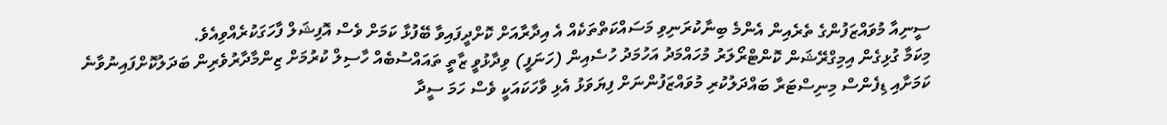ސީނިއާ މުވައްޒަފުންގެ ތެރެއިން އެންމެ ބިނާކުރަނިވި މަސައްކަތްތަކެއް އެ އިދާރާއަށް ކޮށްދީފައިވާ ބޭފުޅާ ކަމަށް ވެސް އޮފިޝަލް ފާހަގަކުރެއްވިއެވެ.
މިކަމާ ގުޅިގެން އިމިގްރޭޝަން ކޮންޓްރޯލަރު މުހައްމަދު އަހުމަދު ހުސެއިން (ހަނަފީ) ވިދާޅުވީ ޒާތީ ތައައްސުބެއް ހާސިލް ކުރުމަށް ޒިންމާދާރުވެރިން ބަދަލުކޮށްފައިނުވާނެ ކަމަށާއި ޑިފެންސް މިނިސްޓަރާ ބައްދަލުކުރި މުވައްޒަފުންނަށް ފިޔަވަޅު އެޅި ވާހަކައަކީ ވެސް ހަމަ ސީދާ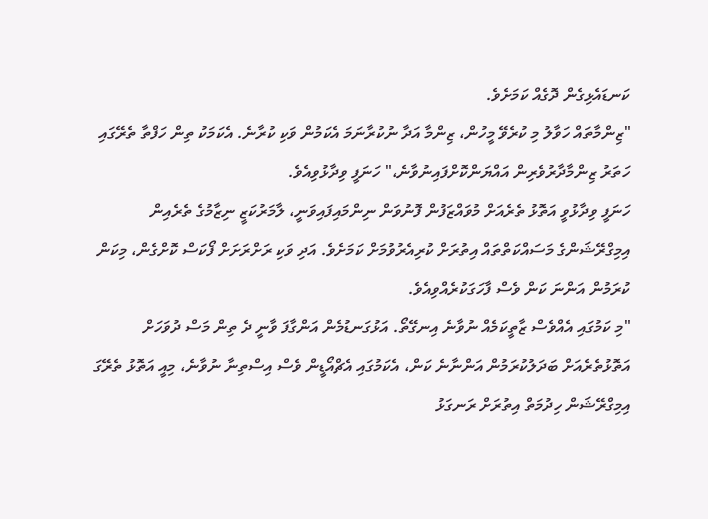ކަނޑައެޅިގެން ދޮގެއް ކަމަށެވެ.
"ޒިންމާތައް ހަވާލު މި ކުރެވޭ މީހުން، ޒިންމާ އަދާ ނުކުރާނަމަ އެކަމުން ވަކި ކުރާނެ. އެކަމަކު ތިން ހަފްތާ ތެރޭގައި ހަތަރު ޒިންމާދާރުވެރިން އައްޔަންކޮށްފައިނުވާނެ،" ހަނަފީ ވިދާޅުވިއެވެ.
ހަނަފީ ވިދާޅުވީ އަތޮޅު ތެރެއަށް މުވައްޒަފުން ފޮނުވަން ނިންމައިފައިވަނީ، ލާމަރުކަޒީ ނިޒާމުގެ ތެރެއިން އިމިގްރޭޝަންގެ މަސައްކަތްތައް އިތުރަށް ކުރިއެރުވުމަށް ކަމަށެވެ. އަދި ވަކި ރަށްރަށަށް ފޯކަސް ކޮށްގެން، މިކަން ކުރަމުން އަންނަ ކަން ވެސް ފާހަގަކުރެއްވިއެވެ.
"މި ކަމުގައި އެއްވެސް ޒާތީކަމެއް ނުވާނެ އިނގޭތޯ. އަޅުގަނޑުމެން އަންގާފަ ވާނީ ދެ ތިން މަސް ދުވަހަށް އަތޮޅުތެރެއަށް ބަދަލުކުރަމުން އަންނާނެ ކަން، އެކަމުގައި އެޗްއޯޑީން ވެސް އިސްތިނާ ނުވާނެ، މިއީ އަތޮޅު ތެރޭގަ އިމިގްރޭޝަން ހިދުމަތް އިތުރަށް ރަނގަޅު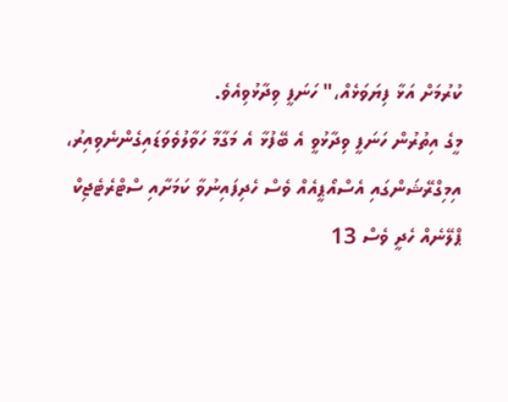ކުރުމަށް އަޅާ ފިޔަވަޅެއް،" ހަނަފީ ވިދާޅުވިއެވެ.
މީގެ އިތުރުން ހަނަފީ ވިދާޅުވީ އެ ބޭފުޅާ އެ މަގާމާ ހަވާލުވެވަޑައިގެންނެވިއިރު، އިމިގްރޭޝަންގައި އެސްއޯޕީއެއް ވެސް ހެދިފައިނުވާ ކަމަށާއި ސްޓްރެޓެޖިކް ޕްލޭނެއް ހެދީ ވެސް 13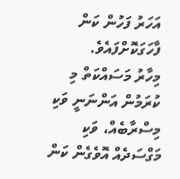އަހަރު ފަހުން ކަން ފާހަގަކޮށްފައެވެ.
މިހާރު މަސައްކަތް މި ކުރަމުން އަންނަނީ ވަކި މިސްރާބެއް، ވަކި މަގްސަދެއް އޮވެގެން ކަން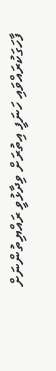ފާހަގަކުރައްވައި ހަނަފީ އިތުރަށް ވިދާޅުވީ ރައްޔިތުންނަށް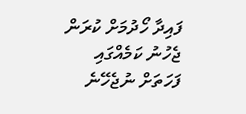ފައިދާ ހޯދުމަށް ކުރަން ޖެހުނު ކަމެއްގައި ފަހަތަށް ނުޖެހޭނެ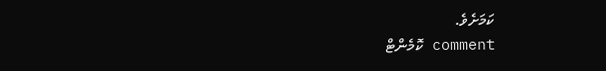ކަމަށެވެ.
comment ކޮމެންޓް